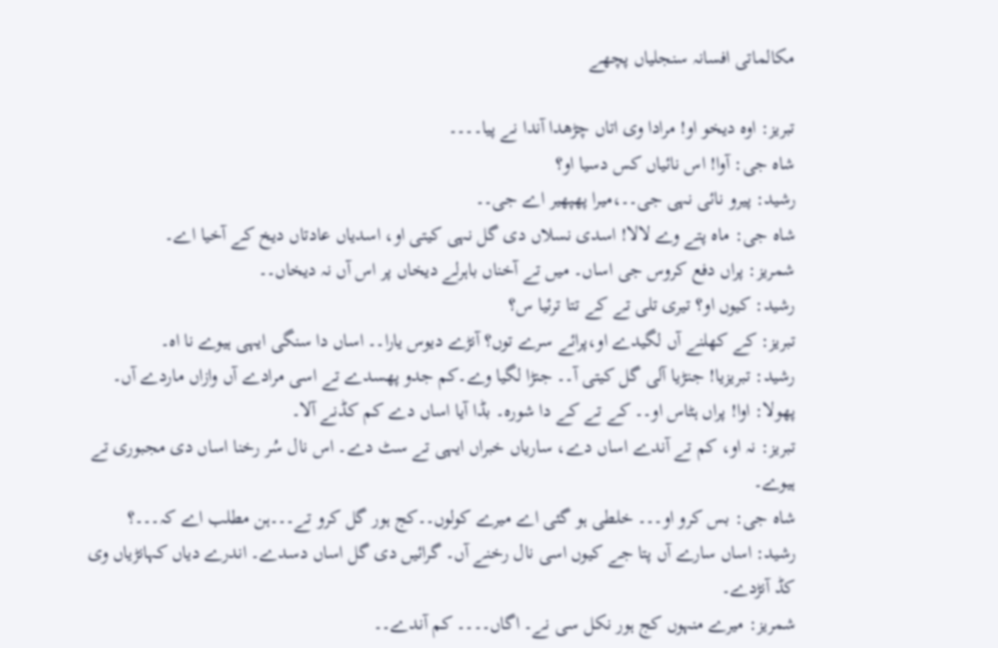مکالماتی افسانہ سنجلیاں پچھے

تبریز: اوہ دیخو او! مرادا وی اتاں چڑھدا آندا نے پیا۔۔۔۔
شاہ جی: آوا! اس نائیاں کس دسیا او؟
رشید: پیرو نائی نہی جی۔۔،میرا پھپھیر اے جی۔۔
شاہ جی: ماہ پتے وے لالا! اسدی نسلاں دی گل نہی کیتی او، اسدیاں عادتاں دیخ کے آخیا اے۔
شمریز: پراں دفع کروس جی اساں۔ میں تے آخناں باہرلے دیخاں پر اس آں نہ دیخاں۔۔
رشید: کیوں او؟ تیری تلی تے کے تتا ترئیا س؟
تبریز: کے کھلنے آں لگیدے او،پرائے سرے توں؟ آنڑے دیوس یارا۔۔ اساں دا سنگی ایہی ہیوے نا اہ۔
رشید: تبریزیا! جنڑیا آلی گل کیتی آ۔۔ جنڑا لگیا وے۔کم جدو پھسدے تے اسی مرادے آں وازاں ماردے آں۔
پھولا: اوا! پراں ہٹاس او۔۔ کے تے کے دا شورہ۔ بڈا آیا اساں دے کم کڈنے آلا۔
تبریز: نہ او، کم تے آندے اساں دے، ساریاں خبراں ایہی تے سٹ دے۔ اس نال سُر رخنا اساں دی مجبوری تے ہیوے۔
شاہ جی: بس کرو او۔۔۔ خلطی ہو گئی اے میرے کولوں۔۔کج ہور گل کرو تے۔۔۔ہن مطلب اے کہ۔۔۔؟
رشید: اساں سارے آں پتا جے کیوں اسی نال رخنے آں۔ گرائیں دی گل اساں دسدے۔ اندرے دیاں کہانڑیاں وی کڈ آنڑدے۔
شمریز: میرے منہوں کج ہور نکل سی نے۔ اگاں۔۔۔۔ کم آندے۔۔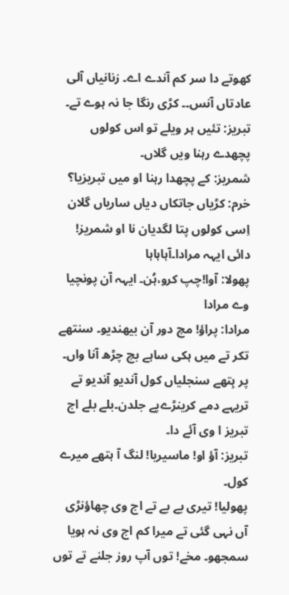کھوتے دا سر کم آندے اے۔ زنانیاں آلی عادتاں آنس۔۔ کڑی رنگا جا نہ ہوے تے۔
تبریز: تئیں ہر ویلے تو اس کولوں پچھدے رہنا ویں گلاں۔
شمریز: کے پچھدا رہنا او میں تبریزیا؟
خرم: کڑیاں جاتکاں دیاں ساریاں گلان اِسی کولوں پتا لگدیان نا او شمریز! دائی ایہہ مرادا۔آہاہاہا
پھولا: آوا!چپ کرو،ہُن۔ ایہہ آن پونچیا وے مرادا
مرادا: پراؤ! مچ دور آن بیھندیو۔ سنتھے تکر تے میں ہکی ساہے بچ چڑھ آنا واں۔ پر ہِتھے سنجلیاں کول آندیو آندیو تے تریہے دمے کرینڑےپے جلدن۔بلے بلے اج تبریز ا وی آئے دا۔
تبریز: آؤ او! ماسیریا! لنگ آ ہتھے میرے کول۔
پھولیا! تیری بے بے تے اج وی چھاؤنڑی آں نہی گئی تے میرا کم اج وی نہ ہویا سمجھو۔ مخے! توں آپ روز جلنے تے توں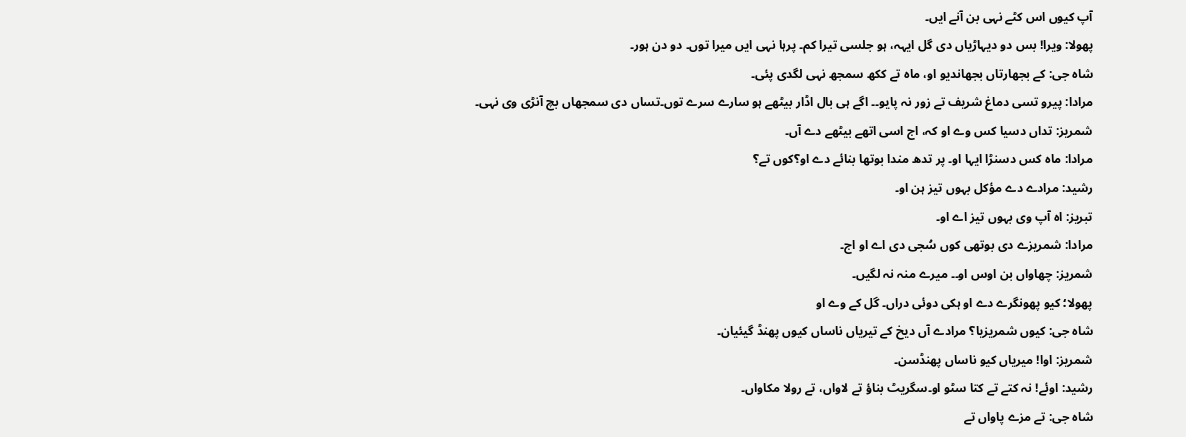آپ کیوں اس کٹے نہی بن آنے ایں۔
پھولا: ویرا! بس دو دیہاڑیاں دی گل ایہہ، ہو جلسی تیرا کم۔ پرہا نہی ایں میرا توں۔ دو دن ہور۔
شاہ جی: کے بجھارتاں بجھاندیو او، ماہ تے ککھ سمجھ نہی لگدی پئی۔
مرادا: پیرو تسی دماغ شریف تے زور نہ پایو۔۔ اگے ہی بال اڈار بیٹھے ہو سارے سرے توں۔تساں دی سمجھاں بچ آنڑی وی نہی۔
شمریز: تداں دسیا کس وے او کہ، اج اسی اتھے بیٹھے دے آں۔
مرادا: ماہ کس دسنڑا ایہا او۔ پر تدھ مندا بوتھا بنائے دے او؟کوں تے؟
رشید: مرادے دے مؤکل بہوں تیز ہن او۔
تبریز: اہ آپ وی بہوں تیز اے او۔
مرادا: شمریزے دی بوتھی کوں سُجی دی اے او اج۔
شمریز: چھاواں بن اوس او۔۔ میرے منہ نہ لگیں۔
پھولا؛ کیو پھونگرے دے او ہکی دوئی دراں۔ گل کے وے او
شاہ جی: کیوں شمریزیا؟ مرادے آں دیخ کے تیریاں ناساں کیوں پھنڈ گیئیان۔
شمریز: اوا! میریاں کیو ناساں پھنڈسن۔
رشید: اوئے! نہ کتے تے کتا سٹو او۔سگریٹ بناؤ تے لاواں، تے رولا مکاواں۔
شاہ جی: تے مزے پاواں تے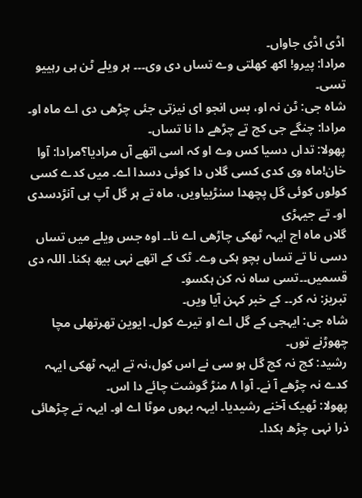اڈی اڈی جاواں۔
مرادا: پیرو! اکھ کھلتی وے تساں دی وی۔۔۔ ہر ویلے ٹن ہی رہییو تسی۔
شاہ جی: ٹن نہ او، بس انجو ای نیزتی جئی چڑھی دی اے ماہ او۔
مرادا: چنگے جی کج تے چڑھے دا نا تساں۔
پھولا: تداں دسیا کس وے او کہ اسی اتھے آں مرادیا؟مرادا: آوا خان!ماہ وی کدی کسی گلاں دا کوئی دسدا اے۔ میں کدے کسی کولوں کوئی گل پچھدا سنڑییاویں، ماہ تے ہر گل آپ ہی آنڑدسدی او۔ تے جیہڑی
گلاں ماہ اج ایہہ ٹھکی چاڑھی اے نا۔۔ اوہ جس ویلے میں تساں دسی نا تے تساں بچو ہکی وے۔ ٹک کے اتھے نہی بیھ ہکنا۔ اللہ دی قسمیں۔۔تسی ساہ نہ کن ہکسو۔
تبریز: نہ کر۔۔ کے خبر کہن آیا ویں۔
شاہ جی: ایہجی کے گل اے او تیرے کول۔ ایوین تھرتھلی مچا چھوڑنے توں۔
رشید: کج نہ کج گل ہو سی نے اس کول،نہ تے ایہہ ٹھکی ایہہ کدے نہ چڑھے آ نے۔ آوا ۸ منڑ گوشت چائے دا اس۔
پھولا: ٹھیک آخنے رشیدیا۔ ایہہ بہوں موٹا اے او۔ ایہہ تے چڑھائی ذرا نہی چڑھ ہکدا۔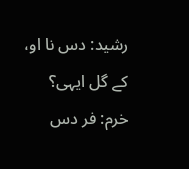رشید: دس نا او، کے گل ایہی؟
خرم: فر دس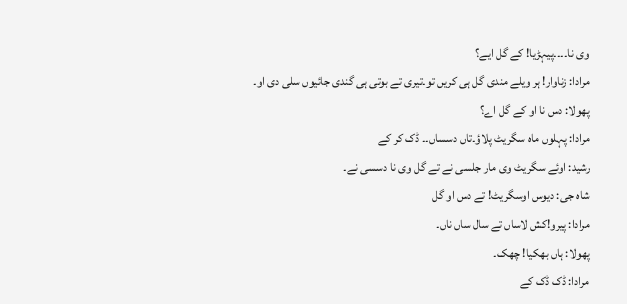وی نا۔۔۔۔پیہڑیا! کے گل ایے؟
مرادا: زناوار! ہر ویلے مندی گل ہی کریں تو۔تیری تے بوتی ہی گندی جائیوں سلی دی او۔
پھولا: دس نا او کے گل اے؟
مرادا: پہلوں ماہ سگریٹ پلاؤ۔تاں دسساں۔۔ ڈک کر کے
رشید: اوئے سگریٹ وی مار جلسی نے تے گل وی نا دسسی نے۔
شاہ جی: دیوس اوسگریٹ! تے دس او گل
مرادا: پیرو!کش لاساں تے سال ساں ناں۔
پھولا: ہاں بھکیا! چھک۔
مرادا: ڈک ڈک کے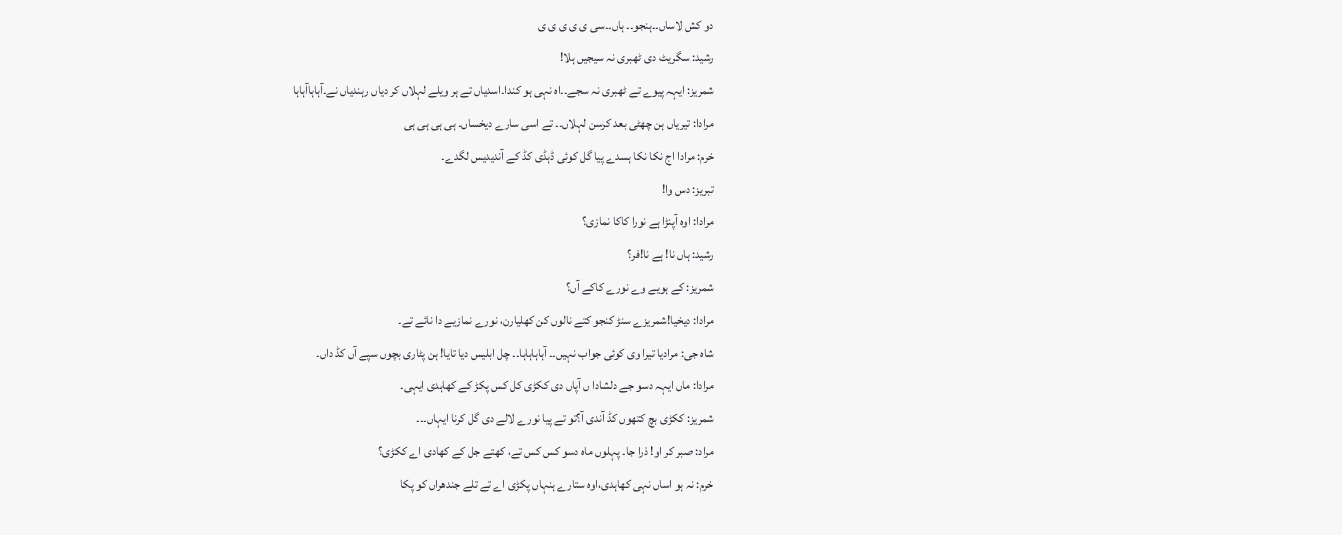دو کش لاساں۔۔ہنجو۔۔ ہاں۔۔سی ی ی ی ی ی
رشید: سگریٹ دی ٹھبری نہ سیجیں ہلا!
شمریز: ایہہ پیوے تے ٹھبری نہ سجے۔۔اہ نہی ہو کندا۔اسدیاں تے ہر ویلے لہلاں کر دیاں رہندیاں نے۔آہاہاآہاہا
مرادا: تیریاں ہن چھٹی بعد کرسن لہلاں۔۔ تے اسی سارے دیخساں۔ ہی ہی ہی ہی
خرم: مرادا اج نکا نکا ہسدے پیا گل کوئی ڈہڈی کڈ کے آندیدیس لگدے۔
تبریز: دس وا!
مرادا: اوہ آپنڑا ہے نورا کاکا نمازی؟
رشید: ہاں نا! ہے نا!فر؟
شمریز: کے ہویے وے نورے کاکے آں؟
مرادا: دیخیا!شمریزے سنڑ کنجو کتے نالوں کن کھلیارن، نورے نمازیے دا نائے تے۔
شاہ جی: مرادیا تیرا وی کوئی جواب نہیں۔۔ آہاہاہاہا۔۔ چل ابلیس دیا تایا! ہن پٹاری بچوں سپے آں کڈ داں۔
مرادا: ماں ایہہ دسو جے دلشادا ں آپاں دی ککڑی کل کس پکڑ کے کھاہدی ایہی۔
شمریز: ککڑی بچ کتھوں کڈ آندی آ؟تو تے پیا نورے لالے دی گل کرنا ایہاں۔۔۔
مراد: صبر کر او! ذرا جا۔ پہلوں ماہ دسو کس کس تے، کھتے جل کے کھادی اے ککڑی؟
خرم: نہ ہو اساں نہی کھاہدی،اوہ ستارے ہنہاں پکڑی اے تے تلے جندھراں کو پکا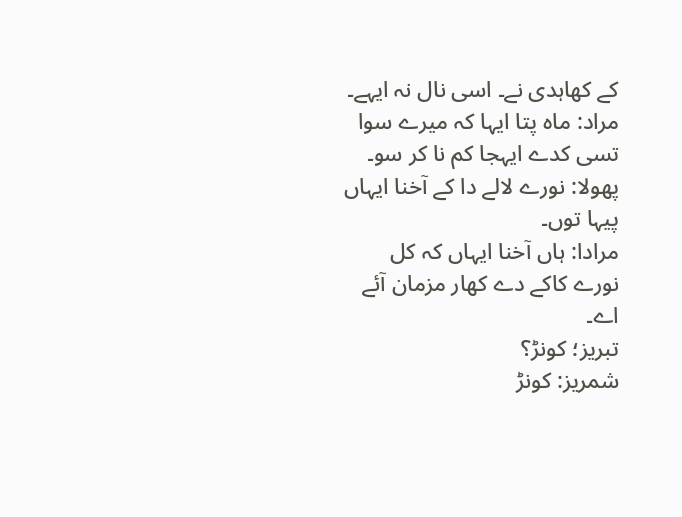کے کھاہدی نے۔ اسی نال نہ ایہے۔
مراد: ماہ پتا ایہا کہ میرے سوا تسی کدے ایہجا کم نا کر سو۔
پھولا: نورے لالے دا کے آخنا ایہاں پیہا توں۔
مرادا: ہاں آخنا ایہاں کہ کل نورے کاکے دے کھار مزمان آئے اے۔
تبریز؛ کونڑ؟
شمریز: کونڑ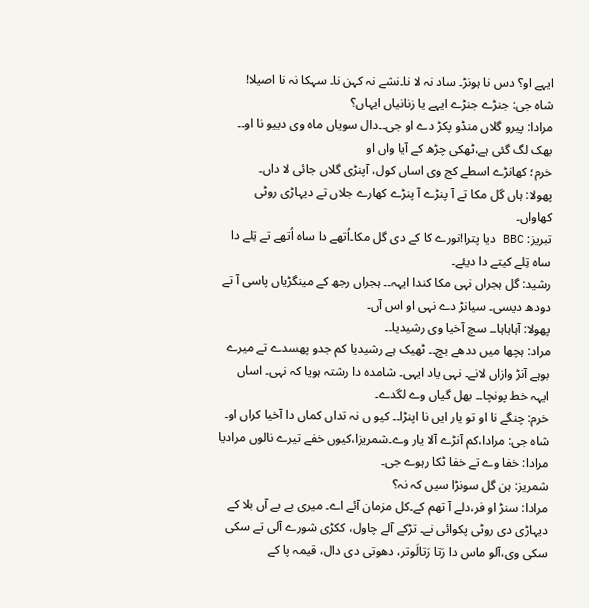ایہے او؟ دس نا ہونڑ۔ ساد نہ لا نا۔نشے نہ کہن نا۔ سہکا نہ نا اصیلا!
شاہ جی: جنڑے جنڑے ایہے یا زنانیاں ایہاں؟
مرادا: پیرو گلاں منڈو پکڑ دے او جی۔۔دال سویاں ماہ وی دییو نا او۔۔ بھک لگ گئی ہے،ٹھکی چڑھ کے آیا واں او
خرم؛ کھانڑے اسطے کج وی اساں کول، آپنڑی گلاں جائی لا داں۔
پھولا: ہاں گل مکا تے آ پنڑے آ پنڑے کھارے جلاں تے دیہاڑی روٹی کھاواں۔
تبریز: BBC دیا پترا!نورے کا کے دی گل مکا۔اُتھے دا ساہ اُتھے تے تِلے دا ساہ تِلے کیتے دا دیئے۔
رشید: گل ہجراں نہی مکا کندا ایہہ۔۔ ہجراں رجھ کے مینگڑیاں پاسی آ تے دودھ دیسی۔ سیانڑ دے نہی او اس آں۔
پھولا: آہاہاہا۔۔ سچ آخیا وی رشیدیا۔۔
مراد: ہچھا میں ددھے بچ۔۔ ٹھیک ہے رشیدیا کم جدو پھسدے تے میرے بوہے آنڑ وازاں لانے۔ نہی یاد ایہی۔ شامدہ دا رشتہ ہویا کہ نہی۔ اساں ایہہ خط پونچا۔۔ بھل گیاں وے لگدے۔
خرم: چنگے نا او تو یار ایں نا اپنڑا۔۔ کیو ں نہ تداں کماں دا آخیا کراں او۔
شاہ جی: مرادا،کم آنڑے آلا یار وے۔شمریزا،کیوں خفے تیرے نالوں مرادیا
مرادا: خفا وے تے خفا ٹکا رہوے جی۔
شمریز: ہن گل سونڑا سیں کہ نہ؟
مرادا: سنڑ او فر،دلے آ تھم کے۔کل مزمان آئے اے۔ میری بے بے آں بلا کے دیہاڑی دی روٹی پکوائی نے۔ تڑکے آلے چاول، ککڑی شورے آلی تے سکی سکی وی،آلو ماس دا رَتا رَتالَوتر، دھوتی دی دال، قیمہ پا کے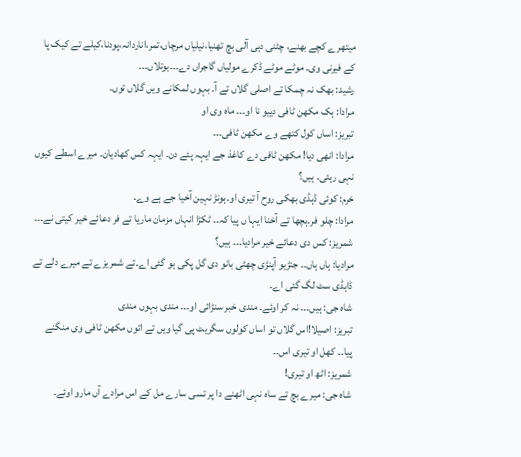میتھرے کچے بھنے، چٹنی دہی آلی بچ تھنیا،نیلیاں مرچاں،تمر،اناردانہ،پودنا،کیلے تے کیک پا کے فیرنی وی۔ موٹے موٹے ڈکرے مولیاں گاجراں دے۔۔۔بوتلاں۔۔۔
رشید: بھک نہ چمکا تے اصلی گلاں تے آ۔ بہوں لمکانے ویں گلاں توں۔
مرادا: ہک مکھن ٹافی دییو نا او۔۔۔ ماہ وی او
تبریز: اساں کول کتھے وے مکھن ٹافی۔۔۔
مرادا: انھی دیا! مکھن ٹافی دے کاغذ جے ایہہ پئے دن۔ ایہہ کس کھادیان۔ میرے اسطے کیوں نہی رہئی۔ ہیں؟
خرم: کوئی ڈہڈی بھکی روح آ تیری او۔ہونڑ نہین آخیا جے ہے وے۔
مرادا: چلو فر۔ہچھا تے آخنا ایہا ں پیا کہ۔۔ ٹکڑا انہاں مزمان ماریا تے فر دعائے خیر کیتی نے۔۔۔
شمریز: کس دی دعائے خیر مرادیا۔۔۔ ہیں؟
مرادیا: ہاں ہاں۔۔ جنڑیو آپنڑی چھٹی بانو دی گل پکی ہو گئی اے۔تے شمریزے تے میرے دلے تے ڈاہڈی سٹ لگ گئی اے۔
شاہ جی: ہیں۔۔۔ نہ کر اوئے۔ مندی خبر سنڑائی او۔۔۔ مندی بہوں مندی
تبریز: اصیلا!اس گلاں تو اساں کولوں سگریٹ پی گیا ویں تے اتوں مکھن ٹافی وی منگنے پیا۔۔ کھل او تیری اس۔۔
شمریز: اٹھ او تیری!
شاہ جی: میرے بچ تے ساہ نہی اٹھنے دا پر تسی سارے مل کے اس مرادے آں مارو اوئے۔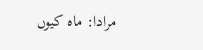مرادا: ماہ کیوں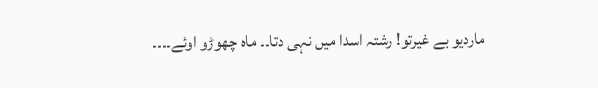ماردیو بے غیرتو! رشتہ اسدا میں نہی دتا۔۔ ماہ چھوڑو اوئے۔۔۔۔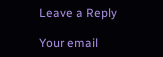Leave a Reply

Your email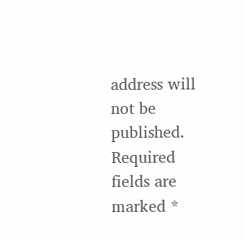address will not be published. Required fields are marked *